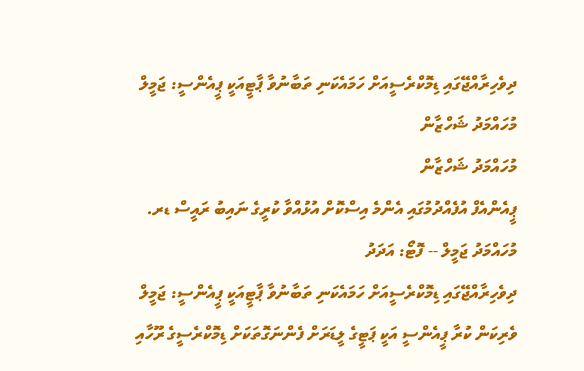ދިވެހިރާއްޖޭގައި ޑިމޮކްރެސީއަށް ހަމައެކަނި ތަބާނުވާ ޕާޓީއަކީ ޕީއެންސީ: ޖަމީލް
މުހައްމަދު ޝަހްޒާން
މުހައްމަދު ޝަހްޒާން
ޕީއެންއެފް އުފެއްދުމުގައި އެންމެ އިސްކޮށް އުޅުއްވާ ކުރީގެ ނައިބު ރައީސް ޑރ. މުހައްމަދު ޖަމީލް -- ފޮޓޯ: އަދަދު
ދިވެހިރާއްޖޭގައި ޑިމޮކްރެސީއަށް ހަމައެކަނި ތަބާނުވާ ޕާޓީއަކީ ޕީއެންސީ: ޖަމީލް
ވެރިކަން ކުރާ ޕީއެންސީ އަކީ ޕަޓީގެ ލީޑަރަށް ފެންނަގޮތަކަށް ޑިމޮކްރެސީގެ ރޫހާއި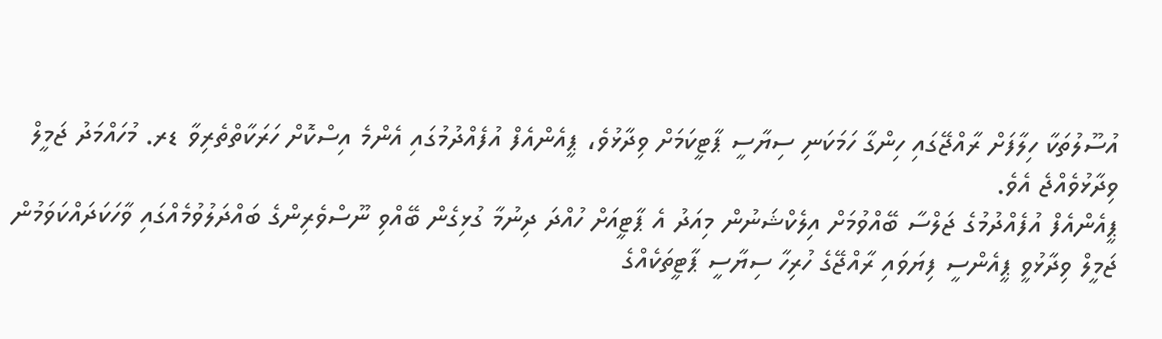އުސޫލުތަކާ ހިލާފަށް ރާއްޖޭގައި ހިންގާ ހަމަކަނި ސިޔާސީ ޕާޓީކަމަށް ވިދާޅުވެ، ޕީއެންއެފް އުފެއްދުމުގައި އެންމެ އިސްކޮށް ހަރަކާތްތެރިވާ ޑރ. މުހައްމަދު ޖަމީލް ވިދާޅުވެއްޖެ އެވެ.
ޕީއެންއެފް އުފެއްދުމުގެ ޖަލްސާ ބޭއްވުމަށް އިލެކްޝަނުން މިއަދު އެ ޕާޓީއަށް ހުއްދަ ދިނުމާ ގުޅިގެން ބޭއްވި ނޫސްވެރިންގެ ބައްދަލުވުމެއްގައި ވާހަކަދައްކަވަމުން ޖަމީލް ވިދާޅުވީ ޕީއެންސީ ފިޔަވައި ރާއްޖޭގެ ހުރިހާ ސިޔާސީ ޕާޓީތަކެއްގެ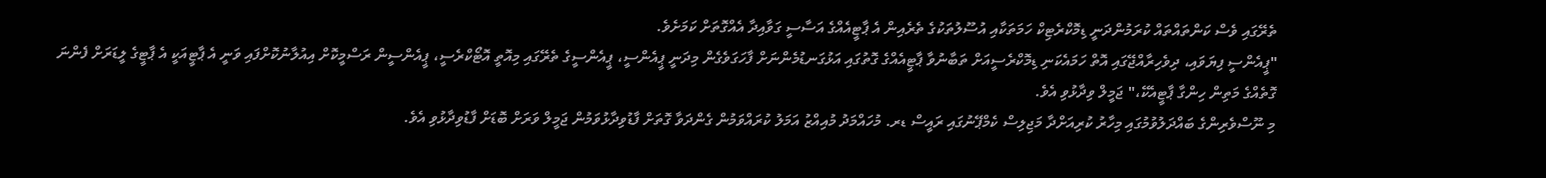ތެރޭގައި ވެސް ކަންތައްތައް ކުރަމުންދަނީ ޑިމޮކްރެޓިކް ހަމަތަކާއި އުސޫލުތަކުގެ ތެރެއިން އެ ޕާޓީއެއްގެ އަސާސީ ގަވާއިދާ އެއްގޮތަށް ކަމަށެވެ.
"ޕީއެންސީ ފިޔަވައި، ދިވެހިރާއްޖޭގައި އޮތް ހަމައެކަނި ޑިމޮކްރެސީއަށް ތަބާނުވާ ޕާޓީއެއްގެ ގޮތުގައި އަޅުގަނޑުމެންނަށް ފާހަގަވެގެން މިދަނީ ޕީއެންސީ، ޕީއެންސީގެ ތެރޭގައި މިއޮތީ އޮޓޯކްރެސީ، ޕީއެންސީން ރަސްމީކޮށް އިއުލާނުކޮށްފައި ވަނީ އެ ޕާޓީއަކީ އެ ޕާޓީގެ ލީޑަރަށް ފެންނަ ގޮތެއްގެ މަތިން ހިންގާ ޕާޓީއެކޭ،" ޖަމީލް ވިދާޅުވި އެވެ.
މި ނޫސްވެރިންގެ ބައްދަލުވުމުގައި މިހާރު ކުރިއަށްދާ މަޖިލިސް ކެމްޕޭނުގައި ރައީސް ޑރ. މުހައްމަދު މުއިއްޒު އަމަލު ކުރައްވަމުން ގެންދަވާ ގޮތަށް ފާޑުވިދާޅުވަމުން ޖަމީލް ވަރަށް ބޮޑަށް ފާޑުވިދާޅުވި އެވެ.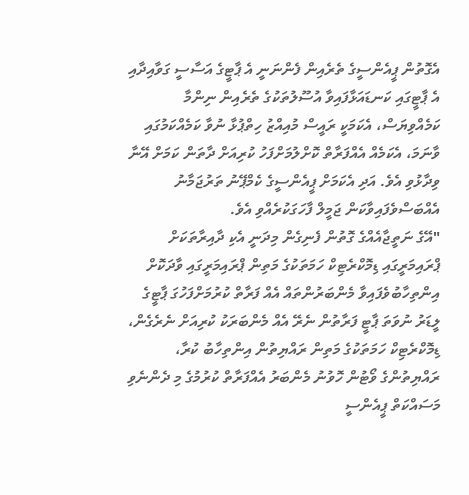އެގޮތުން ޕީއެންސީގެ ތެރެއިން ފެންނަނީ އެ ޕާޓީގެ އަސާސީ ގަވާއިދާއި އެ ޕާޓީގައި ކަނޑައަޅާފައިވާ އުސޫލުތަކުގެ ތެރެއިން ނިންމާ ކަމެއްވިޔަސް، އެކަމަކީ ރައީސް މުއިއްޒު ހިތްޕުޅާ ނުވާ ކަމެއްކަމުގައި ވާނަމަ، އެކަމެއް އެއްފަރާތް ކޮށްލުމަށްފަހު ކުރިއަށް ދާތަން ކަމަށް އޭނާ ވިދާޅުވި އެވެ. އަދި އެކަމަށް ޕީއެންސީގެ ކެމްޕޭނު ތަރުޖަމާނު އެއްބަސްވެފައިވާކަން ޖަމީލް ފާހަގަކުރެއްވި އެވެ.
"އޭގެ ނަތީޖާއެއްގެ ގޮތުން ފެނިގެން މިދަނީ އެކި ދާއިރާތަކަށް ޕްރައިމަރީގައި ޑިމޮކްރެޓިކް ހަމަތަކުގެ މަތިން ޕްރައިމަރީގައި ވާދަކޮށް އިންތިހާބުވެފައިވާ މެންބަރުންތައް އެއް ފަރާތް ކުރުމަށްފަހުގަ ޕާޓީގެ ލީޑަރު ނުވަތަ ޕާޓީ ފަރާތުން ނެރޭ އެއް މެންބަރަކު ކުރިއަށް ނެރެގެން، ޑިމޮކްރެޓިކް ހަމަތަކުގެ މަތިން ރައްޔިތުން އިންތިހާބު ކުރާ، ރައްޔިތުންގެ ވޯޓުން ހޮވުނު މެންބަރު އެއްފަރާތް ކުރުމުގެ މި ދެންނެވި މަސައްކަތް ޕީއެންސީ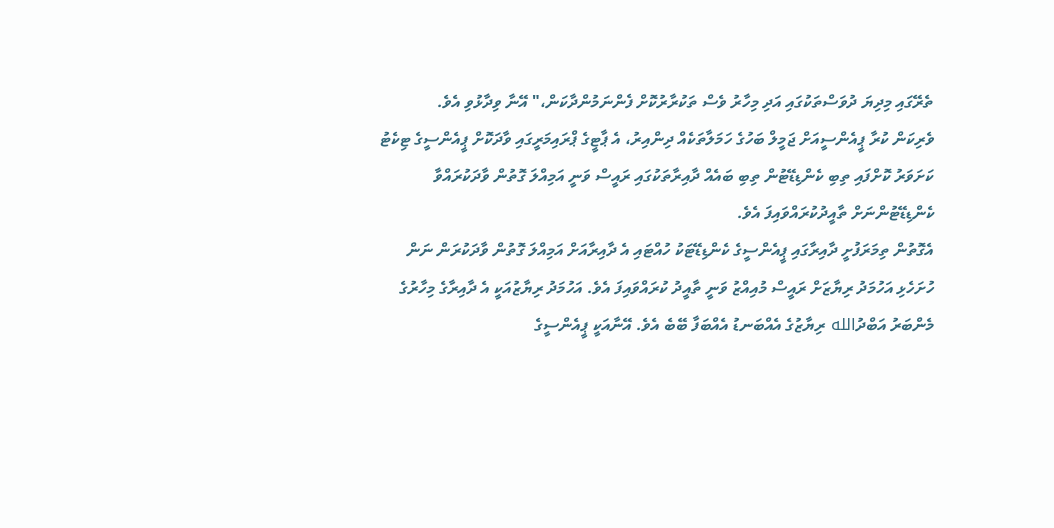ތެރޭގައި މިދިޔަ ދުވަސްތަކުގައި އަދި މިހާރު ވެސް ތަކުރާރުކޮށް ފެންނަމުންދާކަން،" އޭނާ ވިދާޅުވި އެވެ.
ވެރިކަން ކުރާ ޕީއެންސީއަށް ޖަމީލް ބަހުގެ ހަމަލާތަކެއް ދިންއިރު، އެ ޕާޓީގެ ޕްރައިމަރީގައި ވާދަކޮށް ޕީއެންސީގެ ޓިކެޓު ކަށަވަރު ކޮށްފައި ތިބި ކެންޑިޑޭޓުން ތިބި ބައެއް ދާއިރާތަކުގައި ރައީސް ވަނީ އަމިއްލަ ގޮތުން ވާދަކުރައްވާ ކެންޑިޑޭޓުންނަށް ތާއީދުކުރައްވައިފަ އެވެ.
އެގޮތުން ތިމަރަފުށީ ދާއިރާގައި ޕީއެންސީގެ ކެންޑިޑޭޓަކު ހުއްޓައި އެ ދާއިރާއަށް އަމިއްލަ ގޮތުން ވާދަކުރަން ނަން ހުށަހެޅި އަހުމަދު ރިޔާޒަށް ރައީސް މުއިއްޒު ވަނީ ތާއީދު ކުރައްވައިފަ އެވެ. އަހުމަދު ރިޔާޒުއަކީ އެ ދާއިރާގެ މިހާރުގެ މެންބަރު އަބްދުالله ރިޔާޒުގެ އެއްބަނޑު އެއްބަފާ ބޭބެ އެވެ. އޭނާއަކީ ޕީއެންސީގެ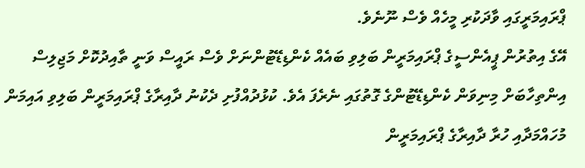ޕްރައިމަރީގައި ވާދަކުރި މީހެއް ވެސް ނޫނެވެ.
އޭގެ އިތުރުން ޕީއެންސީގެ ޕްރައިމަރީން ބަލިވި ބައެއް ކެންޑިޑޭޓުންނަށް ވެސް ރައީސް ވަނީ ތާއިދުކޮށް މަޖިލިސް އިންތިހާބަށް މިނިވަން ކެންޑިޑޭޓުންގެ ގޮތުގައި ނެރެފަ އެވެ. ކުޅުދުއްފުށި ދެކުނު ދާއިރާގެ ޕްރައިމަރީން ބަލިވި އައިމަން މުހައްމަދާއި ހުރާ ދާއިރާގެ ޕްރައިމަރީން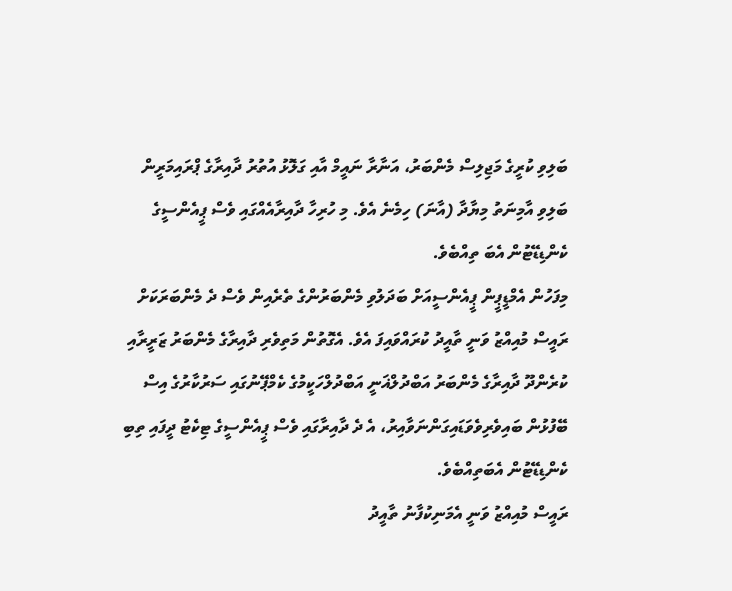ބަލިވި ކުރީގެ މަޖިލިސް މެންބަރު، އަނާރާ ނައީމް އާއި ގަލޮޅު އުތުރު ދާއިރާގެ ޕްރައިމަރީން ބަލިވި އާމިނަތު މިޔާދާ (އާނަ) ހިމެނެ އެވެ. މި ހުރިހާ ދާއިރާއެއްގައި ވެސް ޕީއެންސީގެ ކެންޑިޑޭޓުން އެބަ ތިއްބެވެ.
މިފަހުން އެމްޑީޕީން ޕީއެންސީއަށް ބަދަލުވި މެންބަރުންގެ ތެރެއިން ވެސް ދެ މެންބަރަކަށް ރައީސް މުއިއްޒު ވަނީ ތާއީދު ކުރައްވައިފަ އެވެ. އެގޮތުން މަތިވެރި ދާއިރާގެ މެންބަރު ޒަރީރާއި ކުރެންދޫ ދާއިރާގެ މެންބަރު އަބްދުލްޣަނީ އަބްދުލްހަކީމުގެ ކެމްޕޭނުގައި ސަރުކާރުގެ އިސް ބޭފުޅުން ބައިވެރިވެވަޑައިގަންނަވާއިރު، އެ ދެ ދާއިރާގައި ވެސް ޕީއެންސީގެ ޓިކެޓު ދީފައި ތިބި ކެންޑިޑޭޓުން އެބަތިއްބެވެ.
ރައީސް މުއިއްޒު ވަނީ އެމަނިކުފާނު ތާއީދު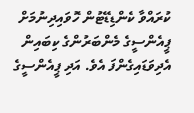ކުރައްވާ ކެންޑިޑޭޓުން ހޮވައިދިނުމަށް ޕީއެންސީގެ މެންބަރުންގެ ކިބައިން އެދިވަޑައިގެންފަ އެވެ. އަދި ޕީއެންސީގެ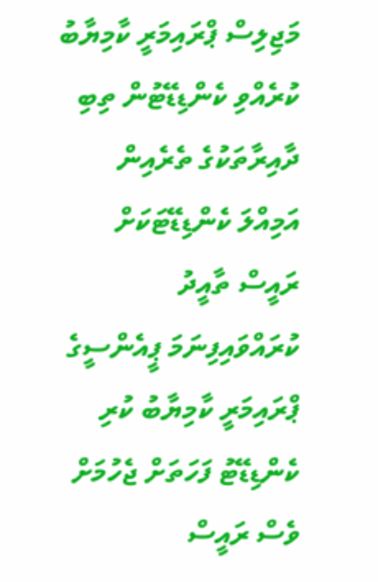މަޖިލިސް ޕްރައިމަރީ ކާމިޔާބު ކުރެއްވި ކެންޑިޑޭޓުން ތިބި ދާއިރާތަކުގެ ތެރެއިން އަމިއްލަ ކެންޑިޑޭޓަކަށް ރައީސް ތާއީދު ކުރައްވައިފިނަމަ ޕީއެންސީގެ ޕްރައިމަރީ ކާމިޔާބު ކުރި ކެންޑިޑޭޓު ފަހަތަށް ޖެހުމަށް ވެސް ރައީސް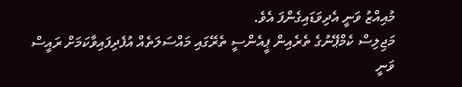މުއިއްޒު ވަނީ އެދިވަޑައިގެންފަ އެވެ.
މަޖިލިސް ކެމްޕޭނުގެ ތެރެއިން ޕީއެންސީ ތެރޭގައި މައްސަލަތެއް އުފެދިފައިވާކަމަށް ރައީސް ވަނީ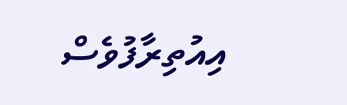އިއުތިރާފުވެސް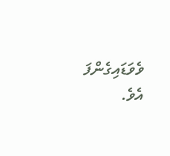ވެވަޑައިގެންފަ އެވެ.